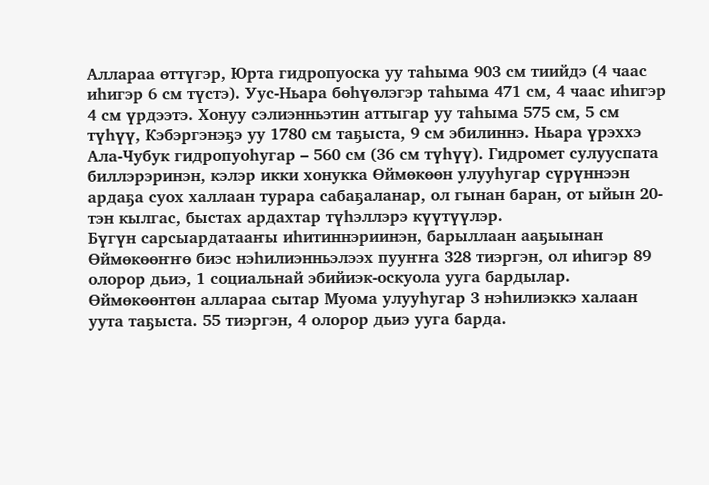Аллараа өттүгэр, Юрта гидропуоска уу таһыма 903 см тиийдэ (4 чаас иһигэр 6 см түстэ). Уус-Ньара бөһүөлэгэр таһыма 471 см, 4 чаас иһигэр 4 см үрдээтэ. Хонуу сэлиэнньэтин аттыгар уу таһыма 575 см, 5 см түһүү, Кэбэргэнэҕэ уу 1780 см таҕыста, 9 см эбилиннэ. Ньара үрэххэ Ала-Чубук гидропуоһугар – 560 см (36 см түһүү). Гидромет сулууспата биллэрэринэн, кэлэр икки хонукка Өймөкөөн улууһугар сүрүннээн ардаҕа суох халлаан турара сабаҕаланар, ол гынан баран, от ыйын 20-тэн кылгас, быстах ардахтар түһэллэрэ күүтүүлэр.
Бүгүн сарсыардатааҥы иһитиннэриинэн, барыллаан ааҕыынан Өймөкөөҥҥө биэс нэһилиэнньэлээх пууҥҥа 328 тиэргэн, ол иһигэр 89 олорор дьиэ, 1 социальнай эбийиэк-оскуола ууга бардылар. Өймөкөөнтөн аллараа сытар Муома улууһугар 3 нэһилиэккэ халаан уута таҕыста. 55 тиэргэн, 4 олорор дьиэ ууга барда.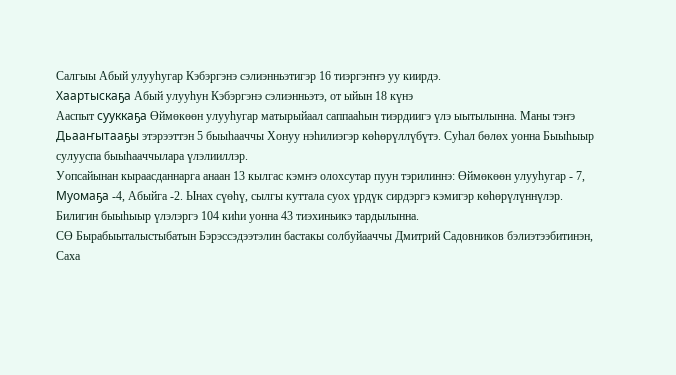Салгыы Абый улууһугар Кэбэргэнэ сэлиэнньэтигэр 16 тиэргэҥҥэ уу киирдэ.
Хаартыскаҕа Абый улууһун Кэбэргэнэ сэлиэнньэтэ, от ыйын 18 күнэ
Ааспыт сууккаҕа Өймөкөөн улууһугар матырыйаал саппааһын тиэрдиигэ үлэ ыытылынна. Маны тэҥэ Дьааҥытааҕы этэрээттэн 5 быыһааччы Хонуу нэһилиэгэр көһөрүллүбүтэ. Суһал бөлөх уонна Быыһыыр сулууспа быыһааччылара үлэлииллэр.
Уопсайынан кыраасданнарга анаан 13 кылгас кэмҥэ олохсутар пуун тэрилиннэ: Өймөкөөн улууһугар - 7, Муомаҕа -4, Абыйга -2. Ынах сүөһү, сылгы куттала суох үрдүк сирдэргэ кэмигэр көһөрүлүннүлэр. Билигин быыһыыр үлэлэргэ 104 киһи уонна 43 тиэхиньикэ тардылынна.
СӨ Бырабыыталыстыбатын Бэрэссэдээтэлин бастакы солбуйааччы Дмитрий Садовников бэлиэтээбитинэн, Саха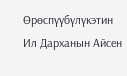Өрөспүүбүлүкэтин Ил Дарханын Айсен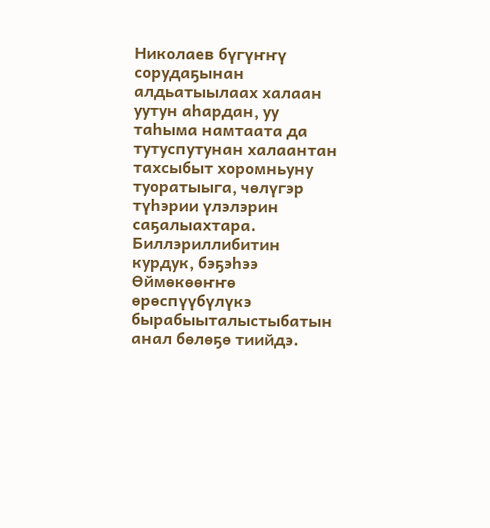Николаев бүгүҥҥү сорудаҕынан алдьатыылаах халаан уутун аһардан, уу таһыма намтаата да тутуспутунан халаантан тахсыбыт хоромньуну туоратыыга, чөлүгэр түһэрии үлэлэрин саҕалыахтара. Биллэриллибитин курдук, бэҕэһээ Өймөкөөҥҥө өрөспүүбүлүкэ бырабыыталыстыбатын анал бөлөҕө тиийдэ.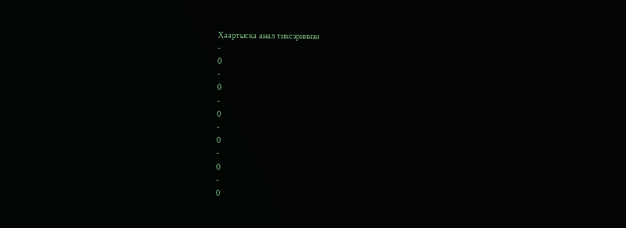Хаартыска анал тиксэриинэн
-
0
-
0
-
0
-
0
-
0
-
0